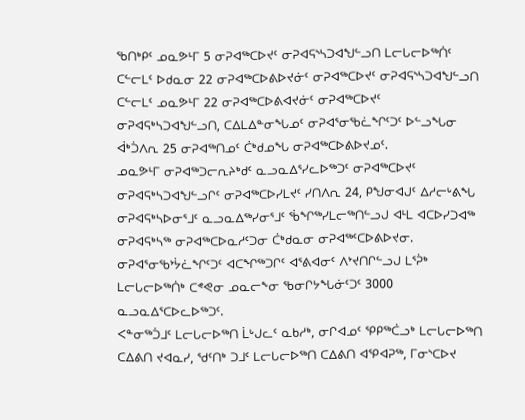ᖃᑎᒃᑭᑦ ᓄᓇᕗᒻᒥ 5 ᓂᕈᐊᖅᑕᐅᔪᑦ ᓂᕈᐊᕋᔅᓴᑐᐊᖑᓪᓗᑎ ᒪᓕᒐᓕᐅᖅᑏᑦ
ᑕᓪᓕᒪᑦ ᐅᑯᓇᓂ 22 ᓂᕈᐊᖅᑕᐅᕕᐅᔪᓃᑦ ᓂᕈᐊᖅᑕᐅᔪᑦ ᓂᕈᐊᕋᔅᓴᑐᐊᖑᓪᓗᑎ
ᑕᓪᓕᒪᑦ ᓄᓇᕗᒻᒥ 22 ᓂᕈᐊᖅᑕᐅᕕᐊᔪᓃᑦ ᓂᕈᐊᖅᑕᐅᔪᑦ ᓂᕈᐊᕋᒃᓴᑐᐊᖑᓪᓗᑎ, ᑕᐃᒪᐃᓐᓂᖓᓄᑦ ᓂᕈᐊᕐᓂᖃᓛᖏᑦᑐᑦ ᐅᓪᓗᖓᓂ ᐋᒃᑑᐱᕆ 25 ᓂᕈᐊᖅᑎᓄᑦ ᑖᒃᑯᓄᖓ ᓂᕈᐊᖅᑕᐅᕕᐅᔪᓄᑦ.
ᓄᓇᕗᒻᒥ ᓂᕈᐊᖅᑐᓕᕆᔨᒃᑯᑦ ᓇᓗᓇᐃᕐᓯᓚᐅᖅᑐᑦ ᓂᕈᐊᖅᑕᐅᔪᑦ ᓂᕈᐊᕋᒃᓴᑐᐊᖑᓪᓗᒋᑦ ᓂᕈᐊᖅᑕᐅᓯᒪᔪᑦ ᓯᑎᐱᕆ 24, ᑭᖑᓂᐊᒍᑦ ᐃᓱᓕᒡᕕᖓ ᓂᕈᐊᕋᒃᓴᐅᓂᕐᒧᑦ ᓇᓗᓇᐃᖅᓯᓂᕐᒧᑦ ᖄᖏᖅᓯᒪᓕᖅᑎᓪᓗᒍ ᐊᒻᒪ ᐊᑕᐅᓯᑐᐊᖅ ᓂᕈᐊᕋᒃᓴᖅ ᓂᕈᐊᖅᑕᐅᓇᓱᑦᑐᓂ ᑖᒃᑯᓇᓂ ᓂᕈᐊᖅᑦᑕᐅᕕᐅᔪᓂ.
ᓂᕈᐊᕐᓂᖃᔾᔮᓛᖏᑦᑐᑦ ᐊᑕᖏᖅᑐᒋᑦ ᐊᕐᕕᐊᓂᑦ ᐱᔾᔪᑎᒋᓪᓗᒍ ᒪᕐᕉᒃ ᒪᓕᒐᓕᐅᖅᑏᒃ ᑕᕝᕙᓂ ᓄᓇᓕᖕᓂ ᖃᓂᒋᔭᖓᓃᑦᑐᑦ 3000 ᓇᓗᓇᐃᕐᑕᐅᓚᐅᖅᑐᑦ.
ᐸᓐᓂᖅᑑᒧᑦ ᒪᓕᒐᓕᐅᖅᑎ ᒫᒡᒍᓚᑦ ᓇᑲᓱᒃ, ᓂᒋᐊᓄᑦ ᕿᑭᖅᑖᓗᒃ ᒪᓕᒐᓕᐅᖅᑎ ᑕᐃᕕᑎ ᔪᐊᓇᓯ, ᖁᑦᑎᒃ ᑐᒧᑦ ᒪᓕᒐᓕᐅᖅᑎ ᑕᐃᕕᑎ ᐊᕿᐊᕈᖅ, ᒥᓂᔅᑕᐅᔪ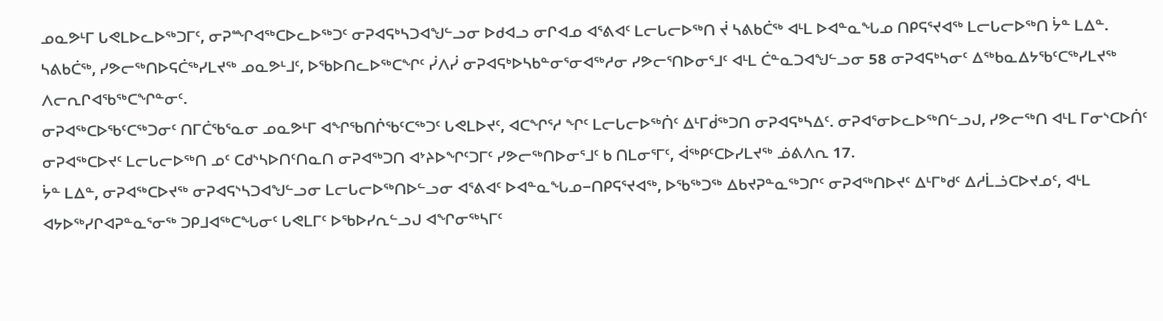ᓄᓇᕗᒻᒥ ᒐᕙᒪᐅᓚᐅᖅᑐᒥᑦ, ᓂᕈᙱᐊᖅᑕᐅᓚᐅᖅᑐᑦ ᓂᕈᐊᕋᒃᓴᑐᐊᖑᓪᓗᓂ ᐅᑯᐊᓗ ᓂᒋᐊᓄ ᐊᕐᕕᐊᑦ ᒪᓕᒐᓕᐅᖅᑎ ᔫ ᓴᕕᑲᑖᖅ ᐊᒻᒪ ᐅᐊᓐᓇᖓᓄ ᑎᑭᕋᕐᔪᐊᖅ ᒪᓕᒐᓕᐅᖅᑎ ᔮᓐ ᒪᐃᓐ.
ᓴᕕᑲᑖᖅ, ᓯᕗᓕᖅᑎᐅᕋᑖᖅᓯᒪᔪᖅ ᓄᓇᕗᒻᒧᑦ, ᐅᖃᐅᑎᓚᐅᖅᑕᖏᑦ ᓰᐱᓰ ᓂᕈᐊᕋᒃᐅᓴᑲᓐᓂᕐᓂᐊᖅᓱᓂ ᓯᕗᓕᕐᑎᐅᓂᕐᒧᑦ ᐊᒻᒪ ᑖᓐᓇᑐᐊᖑᓪᓗᓂ 58 ᓂᕈᐊᕋᒃᓴᓂᑦ ᐃᖅᑲᓇᐃᔭᖃᑦᑕᖅᓯᒪᔪᖅ ᐱᓕᕆᒋᐊᖃᖅᑕᖏᓐᓂᑦ.
ᓂᕈᐊᖅᑕᐅᖃᑦᑕᖅᑐᓂᑦ ᑎᒥᑖᖃᕐᓇᓂ ᓄᓇᕗᒻᒥ ᐊᖏᖃᑎᒌᖃᑦᑕᖅᑐᑦ ᒐᕙᒪᐅᔪᑦ, ᐊᑕᖏᕐᓱ ᖏᑦ ᒪᓕᒐᓕᐅᖅᑏᑦ ᐃᒻᒥᑰᖅᑐᑎ ᓂᕈᐊᕋᒃᓴᐃᑦ. ᓂᕈᐊᕐᓂᐅᓚᐅᖅᑎᓪᓗᒍ, ᓯᕗᓕᖅᑎ ᐊᒻᒪ ᒥᓂᔅᑕᐅᑏᑦ ᓂᕈᐊᖅᑕᐅᔪᑦ ᒪᓕᒐᓕᐅᖅᑎ ᓄᑦ ᑕᑯᔅᓴᐅᑎᑦᑎᓇᑎ ᓂᕈᐊᖅᑐᑎ ᐊᔾᔨᐅᖏᑦᑐᒥᑦ ᓯᕗᓕᖅᑎᐅᓂᕐᒧᑦ ᑲ ᑎᒪᓂᕐᒥᑦ, ᐋᖅᑭᑦᑕᐅᓯᒪᔪᖅ ᓅᕕᐱᕆ 17.
ᔮᓐ ᒪᐃᓐ, ᓂᕈᐊᖅᑕᐅᔪᖅ ᓂᕈᐊᕋᔅᓴᑐᐊᖑᓪᓗᓂ ᒪᓕᒐᓕᐅᖅᑎᐅᓪᓗᓂ ᐊᕐᕕᐊᑦ ᐅᐊᓐᓇᖓᓄ−ᑎᑭᕋᕐᔪᐊᖅ, ᐅᖃᖅᑐᖅ ᐃᑲᔪᕈᓐᓇᖅᑐᒋᑦ ᓂᕈᐊᖅᑎᐅᔪᑦ ᐃᒻᒥᒃᑯᑦ ᐃᓱᒫᓘᑕᐅᔪᓄᑦ, ᐊᒻᒪ ᐊᔭᐅᖅᓯᒋᐊᕈᓐᓇᕐᓂᖅ ᑐᑭᒧᐊᖅᑕᖓᓂᑦ ᒐᕙᒪᒥᑦ ᐅᖃᐅᓯᕆᓪᓗᒍ ᐊᖏᓂᖅᓴᒥᑦ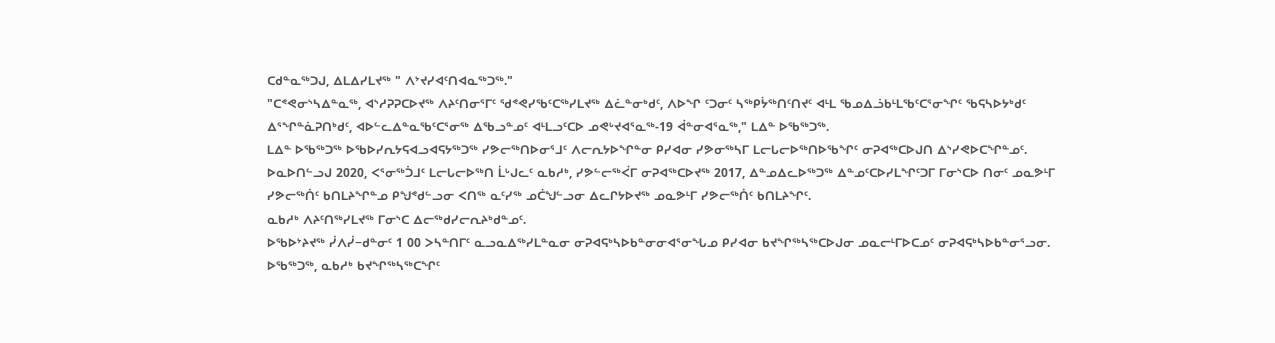ᑕᑯᓐᓇᖅᑐᒍ, ᐃᒪᐃᓯᒪᔪᖅ " ᐱᔾᔪᓯᐊᑦᑎᐊᓇᖅᑐᖅ."
"ᑕᕝᕙᓂᔅᓴᐃᓐᓇᖅ, ᐊᔅᓱᕈᕈᑕᐅᔪᖅ ᐱᔨᑦᑎᓂᕐᒥᑦ ᖁᕝᕙᓯᖃᑦᑕᖅᓯᒪᔪᖅ ᐃᓛᓐᓂᒃᑯᑦ, ᐱᐅᖏ ᑦᑐᓂᑦ ᓴᖅᑭᔮᖅᑎᑦᑎᔪᑦ ᐊᒻᒪ ᖃᓄᐃᓘᑲᒻᒪᖃᑦᑕᕐᓂᖏᑦ ᖃᕋᓴᐅᔭᒃᑯᑦ ᐃᕐᖏᓐᓈᕈᑎᒃᑯᑦ, ᐊᐅᓪᓚᐃᓐᓇᖃᑦᑕᕐᓂᖅ ᐃᖃᓗᓐᓄᑦ ᐊᒻᒪᓗᑦᑕᐅ ᓄᕙᒡᔪᐊᕐᓇᖅ-19 ᐋᓐᓂᐊᕐᓇᖅ," ᒪᐃᓐ ᐅᖃᖅᑐᖅ.
ᒪᐃᓐ ᐅᖃᖅᑐᖅ ᐅᖃᐅᓯᕆᔭᕋᐊᓗᐊᕋᔭᖅᑐᖅ ᓯᕗᓕᖅᑎᐅᓂᕐᒧᑦ ᐱᓕᕆᔭᐅᖏᓐᓂ ᑭᓯᐊᓂ ᓯᕗᓂᖅᓴᒥ ᒪᓕᒐᓕᐅᖅᑎᐅᖃᖏᑦ ᓂᕈᐊᖅᑕᐅᒍᑎ ᐃᔅᓯᕙᐅᑕᖏᓐᓄᑦ.
ᐅᓇᐅᑎᓪᓗᒍ 2020, ᐸᕐᓂᖅᑑᒧᑦ ᒪᓕᒐᓕᐅᖅᑎ ᒫᒡᒍᓚᑦ ᓇᑲᓱᒃ, ᓯᕗᓪᓕᖅᐹᒥ ᓂᕈᐊᖅᑕᐅᔪᖅ 2017, ᐃᓐᓄᐃᓚᐅᖅᑐᖅ ᐃᓐᓄᑦᑕᐅᓯᒪᖏᑦᑐᒥ ᒥᓂᔅᑕᐅ ᑎᓂᑦ ᓄᓇᕗᒻᒥ ᓯᕗᓕᖅᑏᑦ ᑲᑎᒪᔨᖏᓐᓄ ᑭᖑᕝᑯᓪᓗᓂ ᐸᑎᖅ ᓇᑦᓯᖅ ᓄᑖᖑᓪᓗᓂ ᐃᓚᒋᔭᐅᔪᖅ ᓄᓇᕗᒻᒥ ᓯᕗᓕᖅᑏᑦ ᑲᑎᒪᔨᖏᑦ.
ᓇᑲᓱᒃ ᐱᔨᑦᑎᖅᓯᒪᔪᖅ ᒥᓂᔅᑕ ᐃᓕᖅᑯᓯᓕᕆᔨᒃᑯᓐᓄᑦ.
ᐅᖃᐅᔾᔨᔪᖅ ᓰᐱᓰ−ᑯᓐᓂᑦ 1 00 ᐳᓴᓐᑎᒥᑦ ᓇᓗᓇᐃᖅᓯᒪᓐᓇᓂ ᓂᕈᐊᕋᒃᓴᐅᑲᓐᓂᓂᐊᕐᓂᖓᓄ ᑭᓯᐊᓂ ᑲᔪᖏᖅᓴᖅᑕᐅᒍᓂ ᓄᓇᓕᒻᒥᐅᑕᓄᑦ ᓂᕈᐊᕋᒃᓴᐅᑲᓐᓂᕐᓗᓂ.
ᐅᖃᖅᑐᖅ, ᓇᑲᓱᒃ ᑲᔪᖏᖅᓴᖅᑕᖏᑦ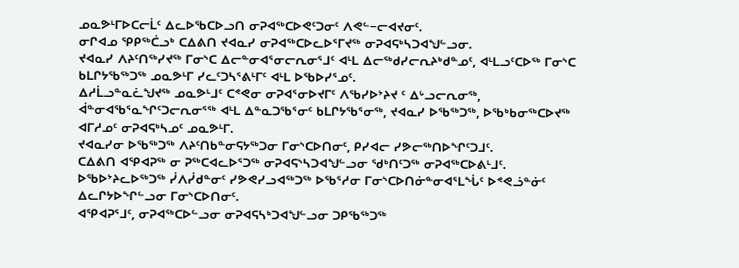ᓄᓇᕗᒻᒥᐅᑕᓕᒫᑦ ᐃᓚᐅᖃᑕᐅᓗᑎ ᓂᕈᐊᖅᑕᐅᕙᑦᑐᓂᑦ ᐱᕙᓪ−ᓕᐊᔪᓂᑦ.
ᓂᒋᐊᓄ ᕿᑭᖅᑖᓗᒃ ᑕᐃᕕᑎ ᔪᐊᓇᓯ ᓂᕈᐊᖅᑕᐅᓚᐅᕐᒥᔪᖅ ᓂᕈᐊᕋᒃᓴᑐᐊᖑᓪᓗᓂ.
ᔪᐊᓇᓯ ᐱᔨᑦᑎᖅᓯᔪᖅ ᒥᓂᔅᑕ ᐃᓕᓐᓂᐊᕐᓂᓕᕆᓂᕐᒧᑦ ᐊᒻᒪ ᐃᓕᖅᑯᓯᓕᕆᔨᒃᑯᓐᓄᑦ, ᐊᒻᒪᓗᑦᑕᐅᖅ ᒥᓂᔅᑕ ᑲᒪᒋᔭᖃᖅᑐᖅ ᓄᓇᕗᒻᒥ ᓯᓚᑦᑐᓴᕐᕕᒻᒥᑦ ᐊᒻᒪ ᐅᖃᐅᓯᕐᓄᑦ.
ᐃᓱᒫᓗᓐᓇᓛᖑᔪᖅ ᓄᓇᕗᒻᒧᑦ ᑕᕝᕙᓂ ᓂᕈᐊᕐᓂᐅᔪᒥᑦ ᐱᖃᓯᐅᔾᔨᔪ ᑦ ᐃᒡᓗᓕᕆᓂᖅ, ᐋᓐᓂᐊᖃᕐᓇᖏᑦᑐᓕᕆᓂᕐᖅ ᐊᒻᒪ ᐃᓐᓇᑐᖃᕐᓂᑦ ᑲᒪᒋᔭᖃᕐᓂᖅ, ᔪᐊᓇᓯ ᐅᖃᖅᑐᖅ, ᐅᖃᒃᑲᓂᖅᑕᐅᔪᖅ ᐊᒥᓱᓄᑦ ᓂᕈᐊᕋᒃᓴᓄᑦ ᓄᓇᕗᒻᒥ.
ᔪᐊᓇᓯᓂ ᐅᖃᖅᑐᖅ ᐱᔨᑦᑎᑲᓐᓂᕋᔭᖅᑐᓂ ᒥᓂᔅᑕᐅᑎᓂᑦ, ᑭᓯᐊᓕ ᓯᕗᓕᖅᑎᐅᖏᑦᑐᒧᑦ.
ᑕᐃᕕᑎ ᐊᕿᐊᕈᖅ ᓂ ᕈᖅᑕᐊᓚᐅᕐᑐᖅ ᓂᕈᐊᕋᔅᓴᑐᐊᖑᓪᓗᓂ ᖁᒃᑎᑦᑐᖅ ᓂᕈᐊᖅᑕᐅᕕᒻᒧᑦ. ᐅᖃᐅᔾᔨᓚᐅᖅᑐᖅ ᓰᐱᓰᑯᓐᓂᑦ ᓯᕗᕙᓯᓗᐊᖅᑐᖅ ᐅᖃᕐᓱᓂ ᒥᓂᔅᑕᐅᑎᓃᓐᓂᐊᕐᒪᖔᑦ ᐅᕝᕙᓘᓐᓃᑦ ᐃᓚᒋᔭᐅᖏᓪᓗᓂ ᒥᓂᔅᑕᐅᑎᓂᑦ.
ᐊᕿᐊᕈᕐᒧᑦ, ᓂᕈᐊᖅᑕᐅᓪᓗᓂ ᓂᕈᐊᕋᓴᒃᑐᐊᖑᓪᓗᓂ ᑐᑭᖃᖅᑐᖅ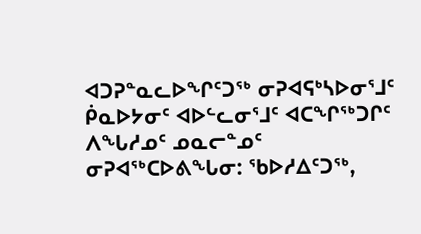ᐊᑐᕈᓐᓇᓚᐅᖏᑦᑐᖅ ᓂᕈᐊᕋᒃᓴᐅᓂᕐᒧᑦ ᑮᓇᐅᔭᓂᑦ ᐊᐅᓪᓚᓂᕐᒧᑦ ᐊᑕᖏᖅᑐᒋᑦ ᐱᖓᓱᓄᑦ ᓄᓇᓕᓐᓄᑦ ᓂᕈᐊᖅᑕᐅᕕᖓᓂ: ᖃᐅᓱᐃᑦᑐᖅ,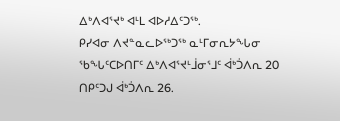ᐃᒃᐱᐊᕐᔪᒃ ᐊᒻᒪ ᐊᐅᓱᐃᑦᑐᖅ.
ᑭᓯᐊᓂ ᐱᔪᓐᓇᓚᐅᖅᑐᖅ ᓇᒻᒥᓂᕆᔭᖓᓂ ᖃᖓᑦᑕᐅᑎᒥᑦ ᐃᒃᐱᐊᕐᔪᒻᒨᓂᕐᒧᑦ ᐋᒃᑑᐱᕆ 20 ᑎᑭᑦᑐᒍ ᐋᒃᑑᐱᕆ 26.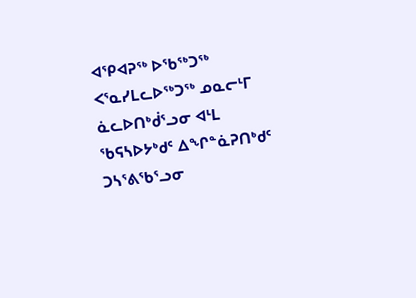ᐊᕿᐊᕈᖅ ᐅᖃᖅᑐᖅ ᐸᕐᓇᓯᒪᓚᐅᖅᑐᖅ ᓄᓇᓕᒻᒥ ᓈᓚᐅᑎᒃᑰᕐᓗᓂ ᐊᒻᒪ ᖃᕋᓴᐅᔭᒃᑯᑦ ᐃᖏᓐᓈᕈᑎᒃᑯᑦ ᑐᓴᕐᕕᖃᕐᓗᓂ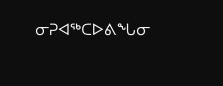ᓂᕈᐊᖅᑕᐅᕕᖓᓂ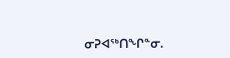ᓂᕈᐊᖅᑎᖏᓐᓂ.